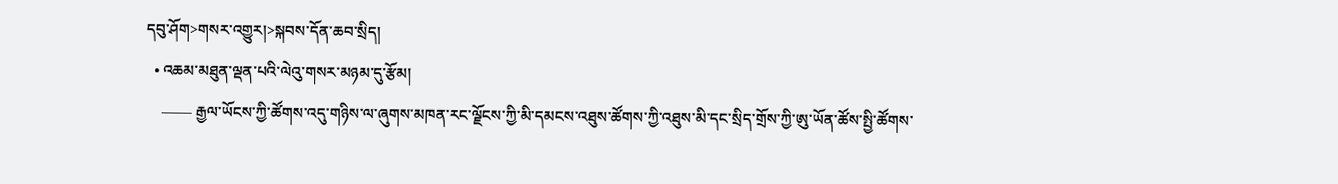དབུ་ཤོག>གསར་འགྱུར།>སྐབས་དོན་ཆབ་སྲིད།
  • འཆམ་མཐུན་ལྡན་པའི་ལེའུ་གསར་མཉམ་དུ་རྩོམ།
    —— རྒྱལ་ཡོངས་ཀྱི་ཚོགས་འདུ་གཉིས་ལ་ཞུགས་མཁན་རང་ལྗོངས་ཀྱི་མི་དམངས་འཐུས་ཚོགས་ཀྱི་འཐུས་མི་དང་སྲིད་གྲོས་ཀྱི་ཨུ་ཡོན་ཚོས་སྤྱི་ཚོགས་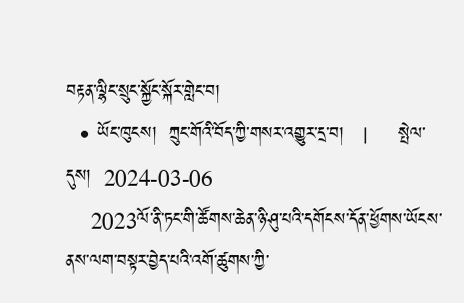བརྟན་ལྷིང་སྲུང་སྐྱོང་སྐོར་གླེང་བ།
  • ཡོང་ཁུངས།  ཀྲུང་གོའི་བོད་ཀྱི་གསར་འགྱུར་དྲ་བ།   |     སྤེལ་དུས།  2024-03-06
    2023ལོ་ནི་ཏང་གི་ཚོགས་ཆེན་ཉི་ཤུ་པའི་དགོངས་དོན་ཕྱོགས་ཡོངས་ནས་ལག་བསྟར་བྱེད་པའི་འགོ་ཚུགས་ཀྱི་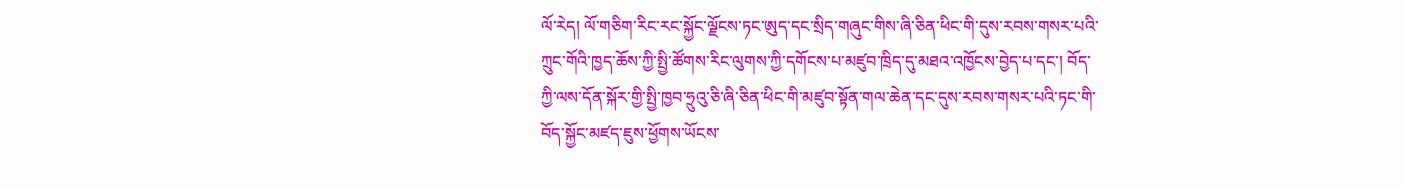ལོ་རེད། ལོ་གཅིག་རིང་རང་སྐྱོང་ལྗོངས་ཏང་ཨུད་དང་སྲིད་གཞུང་གིས་ཞི་ཅིན་ཕིང་གི་དུས་རབས་གསར་པའི་ཀྲུང་གོའི་ཁྱད་ཆོས་ཀྱི་སྤྱི་ཚོགས་རིང་ལུགས་ཀྱི་དགོངས་པ་མཛུབ་ཁྲིད་དུ་མཐའ་འཁྱོངས་བྱེད་པ་དང་། བོད་ཀྱི་ལས་དོན་སྐོར་གྱི་སྤྱི་ཁྱབ་ཧྲུའུ་ཅི་ཞི་ཅིན་ཕིང་གི་མཛུབ་སྟོན་གལ་ཆེན་དང་དུས་རབས་གསར་པའི་ཏང་གི་བོད་སྐྱོང་མཛད་ཇུས་ཕྱོགས་ཡོངས་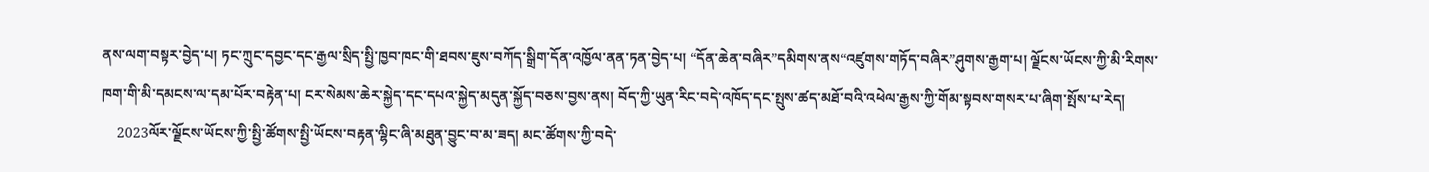ནས་ལག་བསྟར་བྱེད་པ། ཏང་ཀྲུང་དབྱང་དང་རྒྱལ་སྲིད་སྤྱི་ཁྱབ་ཁང་གི་ཐབས་ཇུས་བཀོད་སྒྲིག་དོན་འཁྱོལ་ནན་ཏན་བྱེད་པ། “དོན་ཆེན་བཞིར”དམིགས་ནས“འཛུགས་གཏོད་བཞིར”ཤུགས་རྒྱག་པ། ལྗོངས་ཡོངས་ཀྱི་མི་རིགས་ཁག་གི་མི་དམངས་ལ་དམ་པོར་བརྟེན་པ། ངར་སེམས་ཆེར་སྐྱེད་དང་དཔའ་སྐྱེད་མདུན་སྐྱོད་བཅས་བྱས་ནས། བོད་ཀྱི་ཡུན་རིང་བདེ་འཁོད་དང་སྤུས་ཚད་མཐོ་བའི་འཕེལ་རྒྱས་ཀྱི་གོམ་སྟབས་གསར་པ་ཞིག་སྤོས་པ་རེད།
    2023ལོར་ལྗོངས་ཡོངས་ཀྱི་སྤྱི་ཚོགས་སྤྱི་ཡོངས་བརྟན་ལྷིང་ཞི་མཐུན་བྱུང་བ་མ་ཟད། མང་ཚོགས་ཀྱི་བདེ་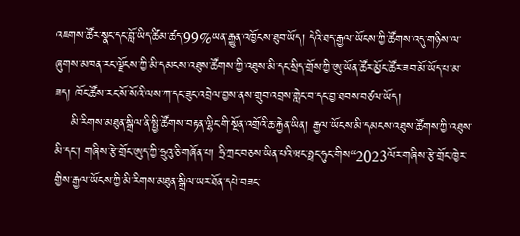འཇགས་ཚོར་སྣང་དང་བློ་ཡིད་ཚིམ་ཚད་99%ཡན་རྒྱུན་འཁྱོངས་ཐུབ་ཡོད། དེའི་ཐད་རྒྱལ་ཡོངས་ཀྱི་ཚོགས་འདུ་གཉིས་ལ་ཞུགས་མཁན་རང་ལྗོངས་ཀྱི་མི་དམངས་འཐུས་ཚོགས་ཀྱི་འཐུས་མི་དང་སྲིད་གྲོས་ཀྱི་ཨུ་ཡོན་ཚོར་མྱོང་ཚོར་ཟབ་མོ་ཡོད་པ་མ་ཟད། ཁོང་ཚོས་རང་སོ་སོའི་ལས་ཀ་དང་ཟུང་འབྲེལ་བྱས་ནས་གྲུབ་འབྲས་གླེང་བ་དང་བྱ་ཐབས་བཙལ་ཡོད།
    མི་རིགས་མཐུན་སྒྲིལ་ནི་སྤྱི་ཚོགས་བརྟན་ལྷིང་གི་སྔོན་འགྲོའི་ཆ་རྐྱེན་ཡིན། རྒྱལ་ཡོངས་མི་དམངས་འཐུས་ཚོགས་ཀྱི་འཐུས་མི་དང་། གཞིས་རྩེ་གྲོང་ཨུད་ཀྱི་ཧྲུའུ་ཅི་གཞོན་པ། ཧྲི་ཀྲང་བཅས་ཡིན་པའི་ཝང་ཧྥང་ཧུང་གིས“2023ལོར་གཞིས་རྩེ་གྲོང་ཁྱེར་གྱིས་རྒྱལ་ཡོངས་ཀྱི་མི་རིགས་མཐུན་སྒྲིལ་ཡར་ཐོན་དཔེ་བཟང་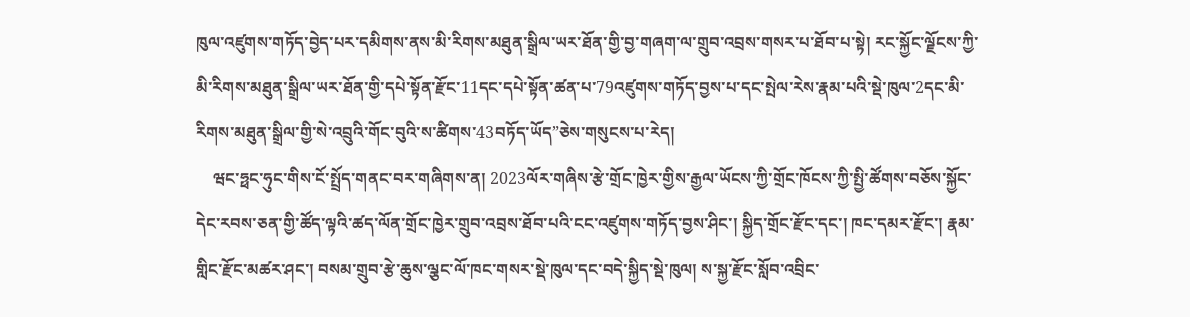ཁུལ་འཛུགས་གཏོད་བྱེད་པར་དམིགས་ནས་མི་རིགས་མཐུན་སྒྲིལ་ཡར་ཐོན་གྱི་བྱ་གཞག་ལ་གྲུབ་འབྲས་གསར་པ་ཐོབ་པ་སྟེ། རང་སྐྱོང་ལྗོངས་ཀྱི་མི་རིགས་མཐུན་སྒྲིལ་ཡར་ཐོན་གྱི་དཔེ་སྟོན་རྫོང་11དང་དཔེ་སྟོན་ཚན་པ་79འཛུགས་གཏོད་བྱས་པ་དང་སྤེལ་རེས་རྣམ་པའི་སྡེ་ཁུལ་2དང་མི་རིགས་མཐུན་སྒྲིལ་གྱི་སེ་འབྲུའི་གོང་བུའི་ས་ཚིགས་43བཏོད་ཡོད”ཅེས་གསུངས་པ་རེད།
    ཝང་ཧྥང་ཧུང་གིས་ངོ་སྤྲོད་གནང་བར་གཞིགས་ན། 2023ལོར་གཞིས་རྩེ་གྲོང་ཁྱེར་གྱིས་རྒྱལ་ཡོངས་ཀྱི་གྲོང་ཁོངས་ཀྱི་སྤྱི་ཚོགས་བཅོས་སྐྱོང་དེང་རབས་ཅན་གྱི་ཚོད་ལྟའི་ཚད་ལོན་གྲོང་ཁྱེར་གྲུབ་འབྲས་ཐོབ་པའི་ངང་འཛུགས་གཏོད་བྱས་ཤིང་། སྐྱིད་གྲོང་རྫོང་དང་། ཁང་དམར་རྫོང་། རྣམ་གླིང་རྫོང་མཚར་ཤང་། བསམ་གྲུབ་རྩེ་ཆུས་ལྕང་ལོ་ཁང་གསར་སྡེ་ཁུལ་དང་བདེ་སྐྱིད་སྡེ་ཁུལ། ས་སྐྱ་རྫོང་སློབ་འབྲིང་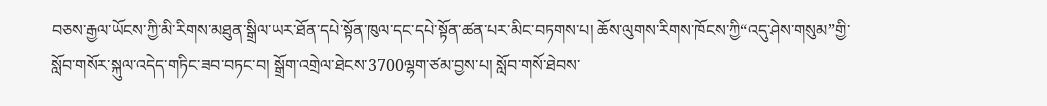བཅས་རྒྱལ་ཡོངས་ཀྱི་མི་རིགས་མཐུན་སྒྲིལ་ཡར་ཐོན་དཔེ་སྟོན་ཁུལ་དང་དཔེ་སྟོན་ཚན་པར་མིང་བཏགས་པ། ཆོས་ལུགས་རིགས་ཁོངས་ཀྱི“འདུ་ཤེས་གསུམ”གྱི་སློབ་གསོར་སྐུལ་འདེད་གཏིང་ཟབ་བཏང་བ། སྒྲོག་འགྲེལ་ཐེངས་3700ལྷག་ཙམ་བྱས་པ། སློབ་གསོ་ཐེབས་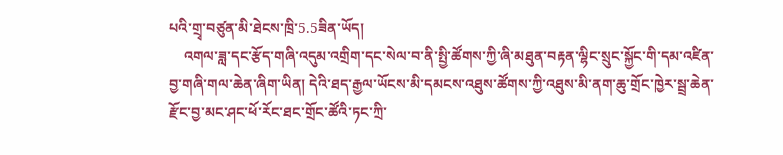པའི་གྲྭ་བཙུན་མི་ཐེངས་ཁྲི་5.5ཟིན་ཡོད།
    འགལ་ཟླ་དང་རྩོད་གཞི་འདུམ་འགྲིག་དང་སེལ་བ་ནི་སྤྱི་ཚོགས་ཀྱི་ཞི་མཐུན་བརྟན་ལྷིང་སྲུང་སྐྱོང་གི་དམ་འཛིན་བྱ་གཞི་གལ་ཆེན་ཞིག་ཡིན། དེའི་ཐད་རྒྱལ་ཡོངས་མི་དམངས་འཐུས་ཚོགས་ཀྱི་འཐུས་མི་ནག་ཆུ་གྲོང་ཁྱེར་སྦྲ་ཆེན་རྫོང་བྱ་མང་ཤང་ཕོ་རོང་ཐང་གྲོང་ཚོའི་ཏང་ཀྲི་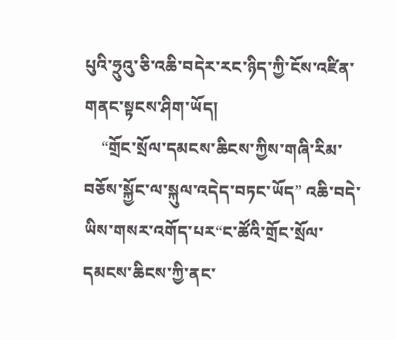པུའི་ཧྲུའུ་ཅི་འཆི་བདེར་རང་ཉིད་ཀྱི་ངོས་འཛིན་གནང་སྟངས་ཤིག་ཡོད།
    “གྲོང་སྲོལ་དམངས་ཆིངས་ཀྱིས་གཞི་རིམ་བཅོས་སྐྱོང་ལ་སྐུལ་འདེད་བཏང་ཡོད” འཆི་བདེ་ཡིས་གསར་འགོད་པར“ང་ཚོའི་གྲོང་སྲོལ་དམངས་ཆིངས་ཀྱི་ནང་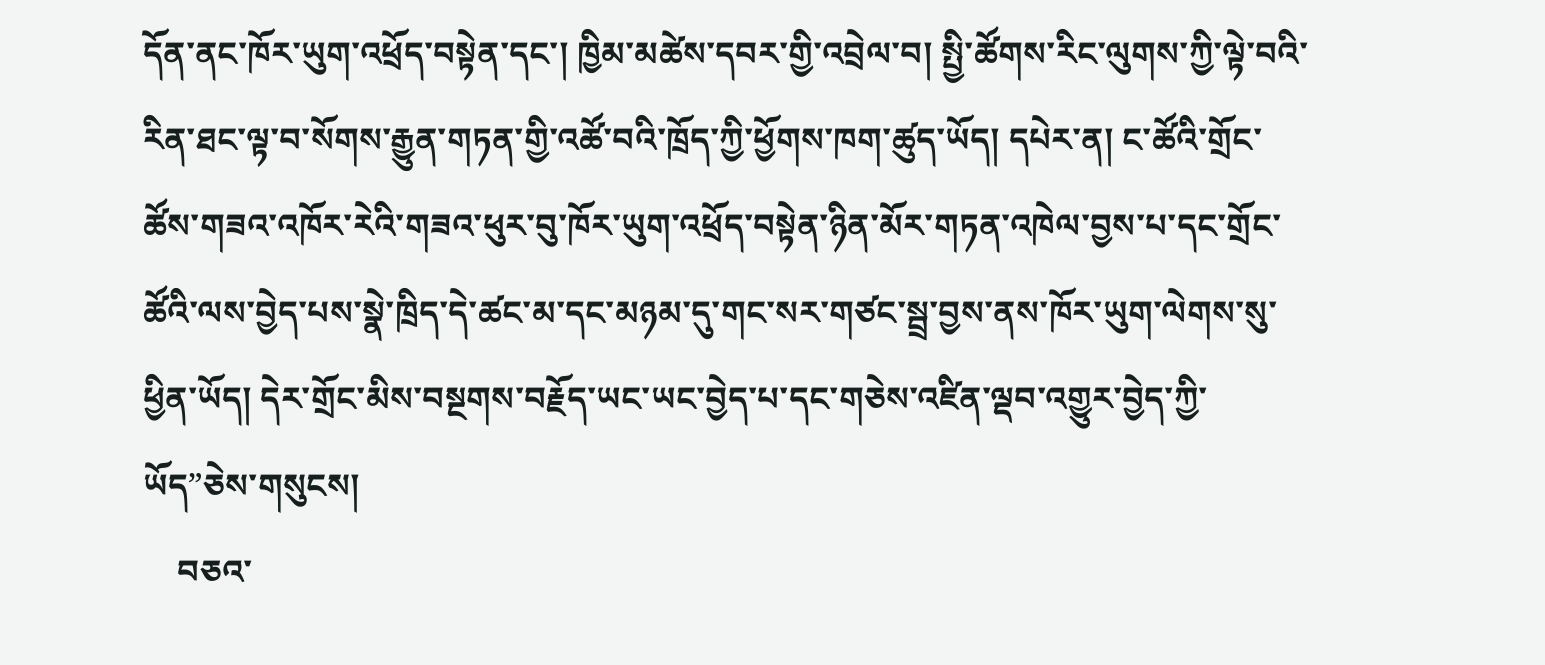དོན་ནང་ཁོར་ཡུག་འཕྲོད་བསྟེན་དང་། ཁྱིམ་མཚེས་དབར་གྱི་འབྲེལ་བ། སྤྱི་ཚོགས་རིང་ལུགས་ཀྱི་ལྟེ་བའི་རིན་ཐང་ལྟ་བ་སོགས་རྒྱུན་གཏན་གྱི་འཚོ་བའི་ཁྲོད་ཀྱི་ཕྱོགས་ཁག་ཚུད་ཡོད། དཔེར་ན། ང་ཚོའི་གྲོང་ཚོས་གཟའ་འཁོར་རེའི་གཟའ་ཕུར་བུ་ཁོར་ཡུག་འཕྲོད་བསྟེན་ཉིན་མོར་གཏན་འཁེལ་བྱས་པ་དང་གྲོང་ཚོའི་ལས་བྱེད་པས་སྣེ་ཁྲིད་དེ་ཚང་མ་དང་མཉམ་དུ་གང་སར་གཙང་སྦྲ་བྱས་ནས་ཁོར་ཡུག་ལེགས་སུ་ཕྱིན་ཡོད། དེར་གྲོང་མིས་བསྔགས་བརྗོད་ཡང་ཡང་བྱེད་པ་དང་གཅེས་འཛིན་ལྡབ་འགྱུར་བྱེད་ཀྱི་ཡོད”ཅེས་གསུངས།
    བཅའ་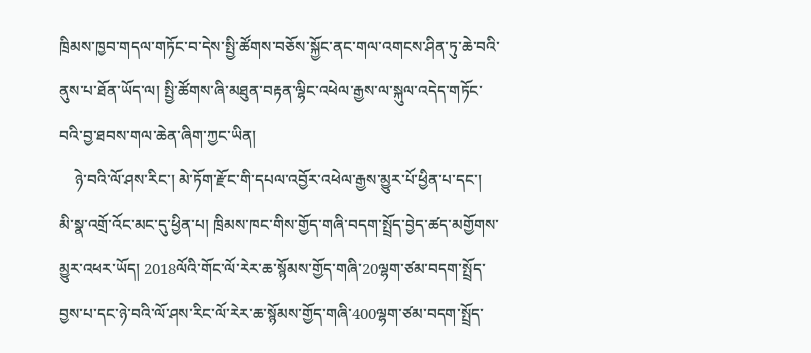ཁྲིམས་ཁྱབ་གདལ་གཏོང་བ་དེས་སྤྱི་ཚོགས་བཅོས་སྐྱོང་ནང་གལ་འགངས་ཤིན་ཏུ་ཆེ་བའི་ནུས་པ་ཐོན་ཡོད་ལ། སྤྱི་ཚོགས་ཞི་མཐུན་བརྟན་ལྷིང་འཕེལ་རྒྱས་ལ་སྐུལ་འདེད་གཏོང་བའི་བྱ་ཐབས་གལ་ཆེན་ཞིག་ཀྱང་ཡིན།
    ཉེ་བའི་ལོ་ཤས་རིང་། མེ་ཏོག་རྫོང་གི་དཔལ་འབྱོར་འཕེལ་རྒྱས་མྱུར་པོ་ཕྱིན་པ་དང་། མི་སྣ་འགྲོ་འོང་མང་དུ་ཕྱིན་པ། ཁྲིམས་ཁང་གིས་གྱོད་གཞི་བདག་སྤྲོད་བྱེད་ཚད་མགྱོགས་མྱུར་འཕར་ཡོད། 2018ལོའི་གོང་ལོ་རེར་ཆ་སྙོམས་གྱོད་གཞི་20ལྷག་ཙམ་བདག་སྤྲོད་བྱས་པ་དང་ཉེ་བའི་ལོ་ཤས་རིང་ལོ་རེར་ཆ་སྙོམས་གྱོད་གཞི་400ལྷག་ཙམ་བདག་སྤྲོད་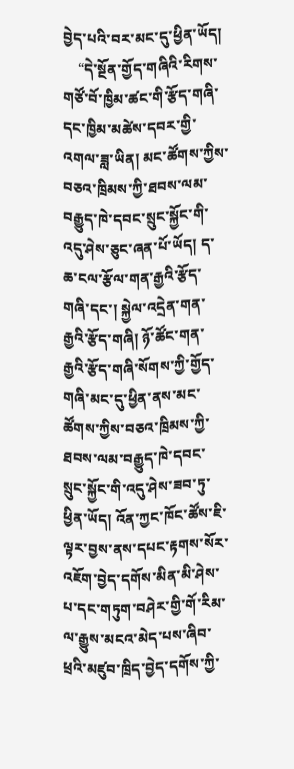བྱེད་པའི་བར་མང་དུ་ཕྱིན་ཡོད།
    “དེ་སྔོན་གྱོད་གཞིའི་རིགས་གཙོ་བོ་ཁྱིམ་ཚང་གི་རྩོད་གཞི་དང་ཁྱིམ་མཚེས་དབར་གྱི་འགལ་ཟླ་ཡིན། མང་ཚོགས་ཀྱིས་བཅའ་ཁྲིམས་ཀྱི་ཐབས་ལམ་བརྒྱུད་ཁེ་དབང་སྲུང་སྐྱོང་གི་འདུ་ཤེས་ཅུང་ཞན་པོ་ཡོད། ད་ཆ་ངལ་རྩོལ་གན་རྒྱའི་རྩོད་གཞི་དང་། སྐྱེལ་འདྲེན་གན་རྒྱའི་རྩོད་གཞི། ཉོ་ཚོང་གན་རྒྱའི་རྩོད་གཞི་སོགས་ཀྱི་གྱོད་གཞི་མང་དུ་ཕྱིན་ནས་མང་ཚོགས་ཀྱིས་བཅའ་ཁྲིམས་ཀྱི་ཐབས་ལམ་བརྒྱུད་ཁེ་དབང་སྲུང་སྐྱོང་གི་འདུ་ཤེས་ཟབ་ཏུ་ཕྱིན་ཡོད། འོན་ཀྱང་ཁོང་ཚོས་ཇི་ལྟར་བྱས་ནས་དཔང་རྟགས་སོར་འཇོག་བྱེད་དགོས་མིན་མི་ཤེས་པ་དང་གཏུག་བཤེར་གྱི་གོ་རིམ་ལ་རྒྱུས་མངའ་མེད་པས་ཞིབ་ཕྲའི་མཛུབ་ཁྲིད་བྱེད་དགོས་ཀྱི་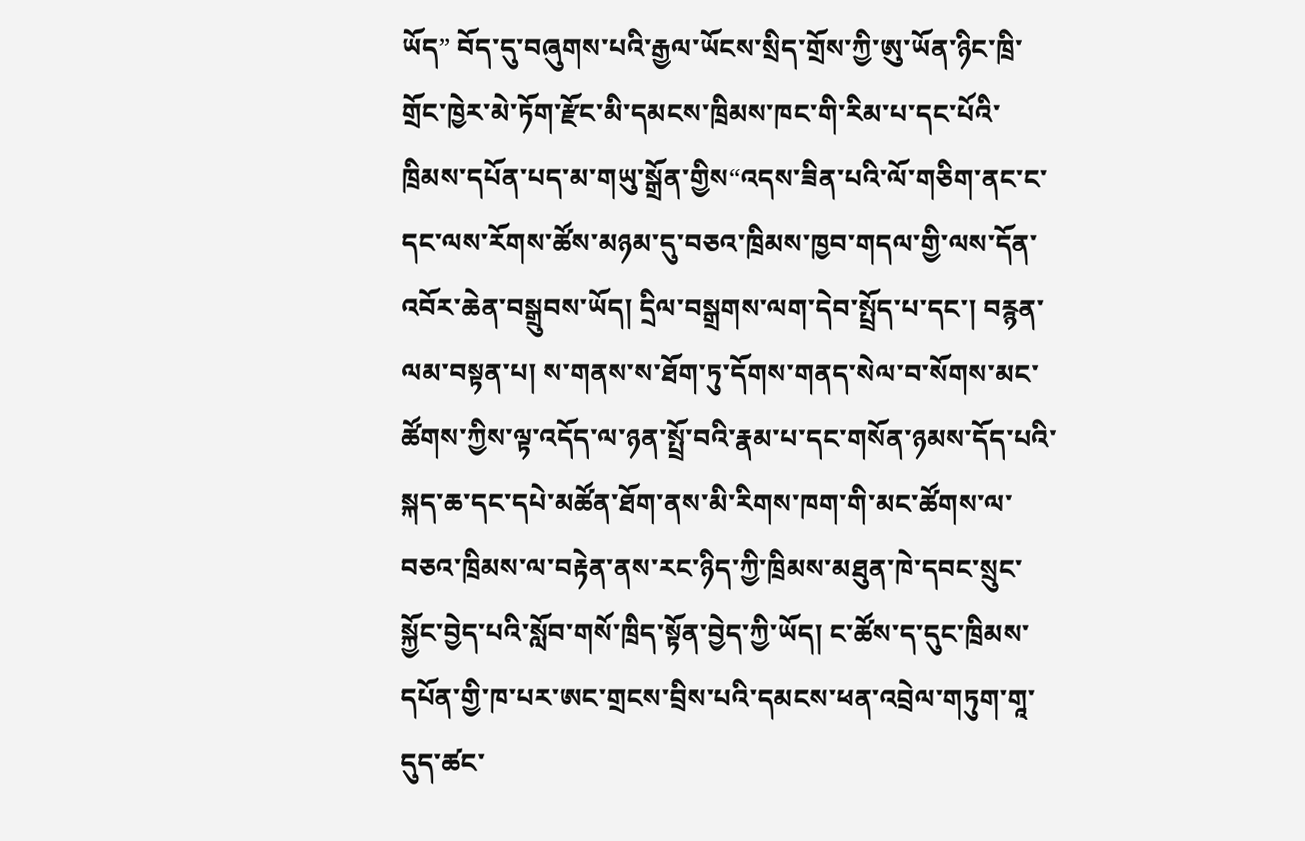ཡོད” བོད་དུ་བཞུགས་པའི་རྒྱལ་ཡོངས་སྲིད་གྲོས་ཀྱི་ཨུ་ཡོན་ཉིང་ཁྲི་གྲོང་ཁྱེར་མེ་ཏོག་རྫོང་མི་དམངས་ཁྲིམས་ཁང་གི་རིམ་པ་དང་པོའི་ཁྲིམས་དཔོན་པད་མ་གཡུ་སྒྲོན་གྱིས“འདས་ཟིན་པའི་ལོ་གཅིག་ནང་ང་དང་ལས་རོགས་ཚོས་མཉམ་དུ་བཅའ་ཁྲིམས་ཁྱབ་གདལ་གྱི་ལས་དོན་འབོར་ཆེན་བསྒྲུབས་ཡོད། དྲིལ་བསྒྲགས་ལག་དེབ་སྤྲོད་པ་དང་། བརྙན་ལམ་བསྟན་པ། ས་གནས་ས་ཐོག་ཏུ་དོགས་གནད་སེལ་བ་སོགས་མང་ཚོགས་ཀྱིས་ལྟ་འདོད་ལ་ཉན་སྤྲོ་བའི་རྣམ་པ་དང་གསོན་ཉམས་དོད་པའི་སྐད་ཆ་དང་དཔེ་མཚོན་ཐོག་ནས་མི་རིགས་ཁག་གི་མང་ཚོགས་ལ་བཅའ་ཁྲིམས་ལ་བརྟེན་ནས་རང་ཉིད་ཀྱི་ཁྲིམས་མཐུན་ཁེ་དབང་སྲུང་སྐྱོང་བྱེད་པའི་སློབ་གསོ་ཁྲིད་སྟོན་བྱེད་ཀྱི་ཡོད། ང་ཚོས་ད་དུང་ཁྲིམས་དཔོན་གྱི་ཁ་པར་ཨང་གྲངས་བྲིས་པའི་དམངས་ཕན་འབྲེལ་གཏུག་གཱ་དུད་ཚང་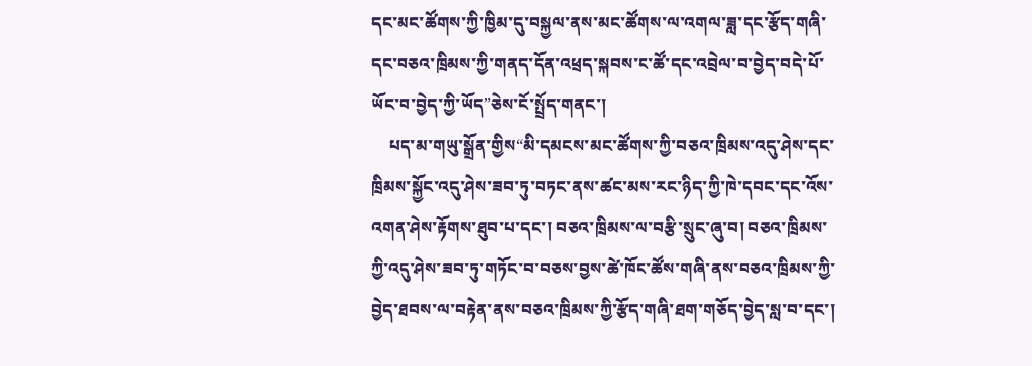དང་མང་ཚོགས་ཀྱི་ཁྱིམ་དུ་བསྐྱལ་ནས་མང་ཚོགས་ལ་འགལ་ཟླ་དང་རྩོད་གཞི་དང་བཅའ་ཁྲིམས་ཀྱི་གནད་དོན་འཕྲད་སྐབས་ང་ཚོ་དང་འབྲེལ་བ་བྱེད་བདེ་པོ་ཡོང་བ་བྱེད་ཀྱི་ཡོད”ཅེས་ངོ་སྤྲོད་གནང་།
    པད་མ་གཡུ་སྒྲོན་གྱིས“མི་དམངས་མང་ཚོགས་ཀྱི་བཅའ་ཁྲིམས་འདུ་ཤེས་དང་ཁྲིམས་སྐྱོང་འདུ་ཤེས་ཟབ་ཏུ་བཏང་ནས་ཚང་མས་རང་ཉིད་ཀྱི་ཁེ་དབང་དང་འོས་འགན་ཤེས་རྟོགས་ཐུབ་པ་དང་། བཅའ་ཁྲིམས་ལ་བརྩི་སྲུང་ཞུ་བ། བཅའ་ཁྲིམས་ཀྱི་འདུ་ཤེས་ཟབ་ཏུ་གཏོང་བ་བཅས་བྱས་ཚེ་ཁོང་ཚོས་གཞི་ནས་བཅའ་ཁྲིམས་ཀྱི་བྱེད་ཐབས་ལ་བརྟེན་ནས་བཅའ་ཁྲིམས་ཀྱི་རྩོད་གཞི་ཐག་གཅོད་བྱེད་སླ་བ་དང་།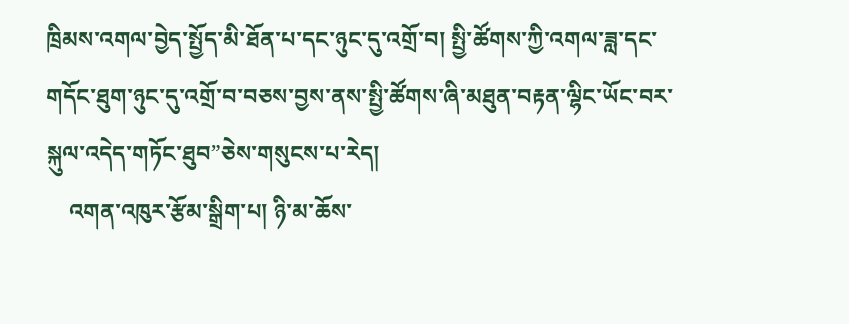ཁྲིམས་འགལ་བྱེད་སྤྱོད་མི་ཐོན་པ་དང་ཉུང་དུ་འགྲོ་བ། སྤྱི་ཚོགས་ཀྱི་འགལ་ཟླ་དང་གདོང་ཐུག་ཉུང་དུ་འགྲོ་བ་བཅས་བྱས་ནས་སྤྱི་ཚོགས་ཞི་མཐུན་བརྟན་ལྷིང་ཡོང་བར་སྐུལ་འདེད་གཏོང་ཐུབ”ཅེས་གསུངས་པ་རེད།
    འགན་འཁུར་རྩོམ་སྒྲིག་པ། ཉི་མ་ཆོས་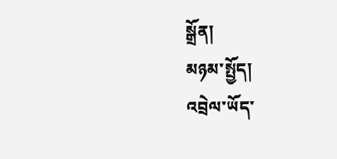སྒྲོན།
མཉམ་སྤྱོད།
འབྲེལ་ཡོད་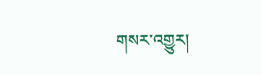གསར་འགྱུར།